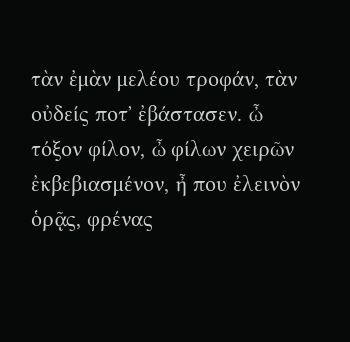τὰν ἐμὰν μελέου τροφάν, τὰν οὐδείς ποτʼ ἐβάστασεν. ὦ τόξον φίλον, ὦ φίλων χειρῶν ἐκβεβιασμένον, ἦ που ἐλεινὸν ὁρᾷς, φρένας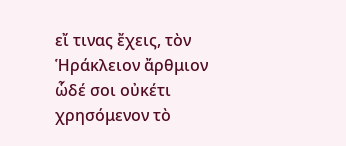εἴ τινας ἔχεις, τὸν Ἡράκλειον ἄρθμιον ὧδέ σοι οὐκέτι χρησόμενον τὸ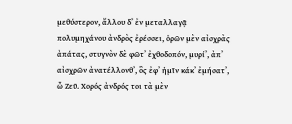μεθύστερον, ἄλλου δʼ ἐν μεταλλαγᾷ πολυμηχάνου ἀνδρὸς ἐρέσσει, ὁρῶν μὲν αἰσχρὰς ἀπάτας, στυγνὸν δὲ φῶτʼ ἐχθοδοπόν, μυρίʼ, ἀπʼ αἰσχρῶν ἀνατέλλονθʼ, ὃς ἐφʼ ἡμῖν κάκʼ ἐμήσατʼ, ὦ Ζεῦ. Χορός ἀνδρός τοι τὰ μὲν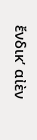ἔνδικʼ αἰὲν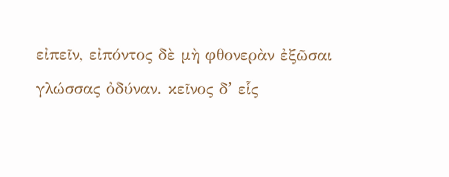εἰπεῖν, εἰπόντος δὲ μὴ φθονερὰν ἐξῶσαι γλώσσας ὀδύναν. κεῖνος δʼ εἷς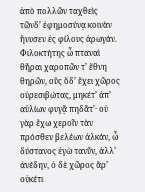ἀπὸ πολλῶν ταχθεὶς τῶνδʼ ἐφημοσύνᾳ κοινὰν ἤνυσεν ἐς φίλους ἀρωγάν. Φιλοκτήτης ὦ πταναὶ θῆραι χαροπῶν τʼ ἔθνη θηρῶν, οὓς ὅδʼ ἔχει χῶρος οὐρεσιβώτας, μηκέτʼ ἀπʼ αὐλίων φυγᾷ πηδᾶτʼ· οὐ γὰρ ἔχω χεροῖν τὰν πρόσθεν βελέων ἀλκάν, ὦ δύστανος ἐγὼ τανῦν, ἀλλʼ ἀνέδην, ὁ δὲ χῶρος ἄρʼ οὐκέτι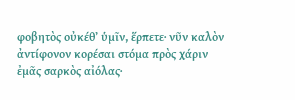φοβητὸς οὐκέθʼ ὑμῖν, ἕρπετε· νῦν καλὸν ἀντίφονον κορέσαι στόμα πρὸς χάριν ἐμᾶς σαρκὸς αἰόλας·